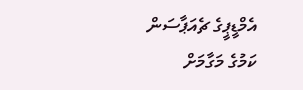އެމްޑީޕީގެ ޗެއަޕާސަން ކަމުގެ މަގާމަށް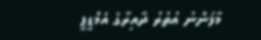މާފަންނު އުތުރު ދާއިރާގެ އެމްޑީޕީ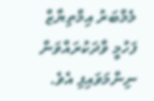މެމްބަރު އިމްތިޔާޒް ފަހުމީ ވާދަކުރައްވަން ނިންމަވައިފި އެވެ.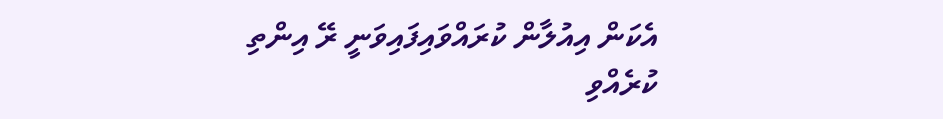އެކަން އިއުލާން ކުރައްވައިފައިވަނީ ރޭ އިންތި ކުރެއްވި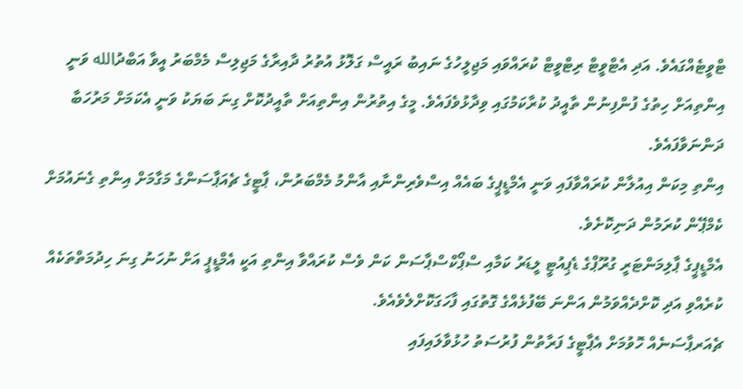ޓްވީޓެއްގައެވެ. އަދި އެޓްވީޓް ރިޓްވީޓް ކުރައްވައި މަޖިލީހުގެ ނައިބު ރައީސް ގަލޮޅު އުތުރު ދާއިރާގެ މަޖިލިސް މެމްބަރު އީވާ އަބްދުالله ވަނީ އިންތިއަށް ހިތުގެ ފުންފިނުން ތާއީދު ކުރާކަމުގައި ވިދާޅުވެފައެވެ. މީގެ އިތުރުން އިންތިއަށް ތާއީދުކޮށް ގިނަ ބަޔަކު ވަނީ އެކަމަށް މަރުހަބާ ދަންނަވާފައެވެ.
އިންތި މިކަން އިއުލާން ކުރައްވާފައި ވަނީ އެމްޑީޕީގެ ބައެއް އިސްވެރިންނާއި އާންމު މެމްބަރުން، ޕާޓީގެ ޗެއަޕާސަންގެ މަގާމަށް އިންތި ގެނައުމަށް ކެމްޕޭން ކުރަމުން ދަނިކޮށެވެ.
އެމްޑީޕީގެ ޕާލިމަންޓަރީ ގުރޫޕްގެ ޑެޕިއުޓީ ލީޑަރު ކަމާއި ސްޕޯކްސްޕާސަން ކަން ވެސް ކުރައްވާ އިންތި އަކީ އެމްޑީޕީ އަށް ނުހަނު ގިނަ ހިދުމަތްތަކެއް ކުރެއްވި އަދި ކޮށްދެއްވަމުން އަންނަ ބޭފުޅެއްގެ ގޮތުގައި ފާހަގަކޮށްލެވެއެވެ.
ޗެއަރޕާސަނެއް ހޮވުމަށް އެޕާޓީގެ ފަރާތުން ފުރުސަތު ހުޅުވާލައިފައި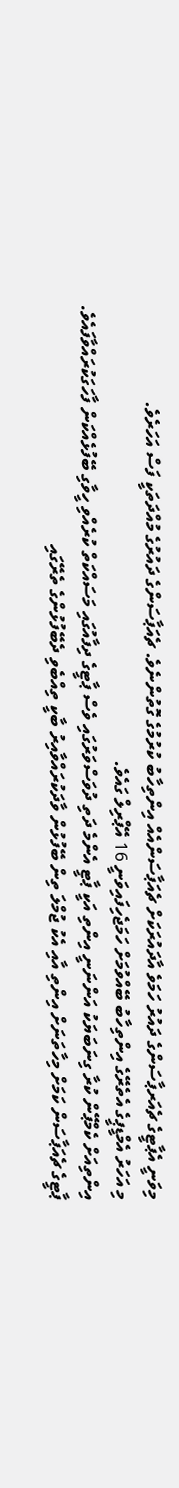މިވަނީ އެޕާޓީގެ ޗެއަރޕާސަންގެ ދައުރު ހަމަވެ އާދައުރަކަށް ޗެއަޕާސަންއެއް އިންތިހާބު ކުރުމުގެ ގޮތުންނެވެ. ޗެއަޕާސަންގެ ދައުރުގެ މުއްދަތަކީ ފަސް އަހަރެވެ.
މި އަހަރު އެމްޑީޕީގެ އެތެރޭގެ އިންތިހާބު ބޭއްވުމަށް ހަމަޖެހިފައިވަނީ 16 އޭޕްރިލް ގައެވެ.
އިންތިއަށް ކެމްޕޭން ކުރާ ގިނަބަޔަކު އަންނަނީ އިންތި އަކީ ޕާޓީ އެންމެ ދަތި ދުވަސްވަރުގައި ވެސް ޕާޓީގެ ދިފާއުގައި މަސައްކަތް ކުރެއްވި ހީވާގި ބޭފުޅެއްކަން ފާހަގަކުރައްވާފައެވެ.
ޕާޓީގެ ޗެއަޕާސަން ކަމަށް މިހާތަނަށް އިންތި އާއި އެކު ޖުމްލަ ތިން ބޭފުޅުން ވާދަކުރައްވާއިރު ބާކީ ތިއްބެވި ދެބޭފުޅުންގެ ތެރޭގައި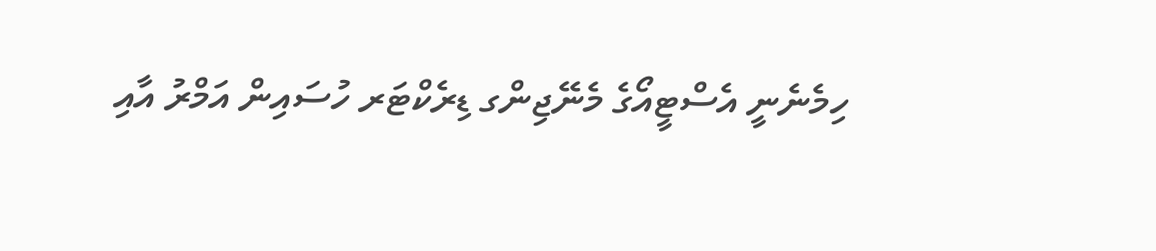ހިމެނެނީ އެސްޓީއޯގެ މެނޭޖިންގ ޑިރެކްޓަރ ހުސައިން އަމްރު އާއި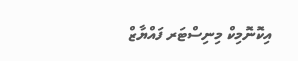އިކޮނޮމިކް މިނިސްޓަރ ފައްޔާޒް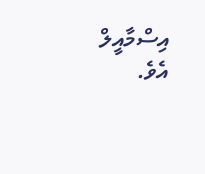އިސްމާއީލް އެވެ.